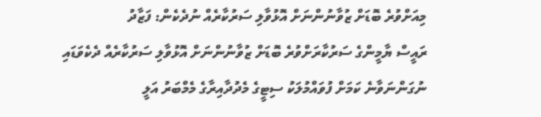މިއަށްވުރެ ބޮޑަށް ޒުވާނުންނަށް އޮޅުވާލި ސަރުކާރެއް ނުދެކެން: ފަޒާދު
ރައީސް ޔާމީންގެ ސަރުކާރަށްވުރެ ބޮޑަށް ޒުވާނުންނަށް އޮޅުވާލި ސަރުކާރެއް ދެކެވަޑައި ނުގަންނަވާނެ ކަމަށް ފުވައްމުލަކު ސިޓީގެ މެދުދާއިރާގެ މެމްބަރު އަލީ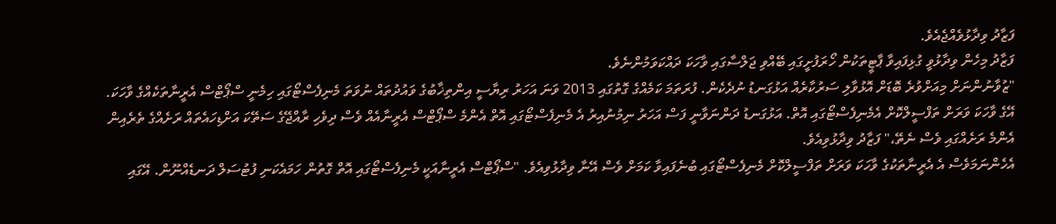ފަޒާދު ވިދާޅުވެއްޖެއެވެ.
ފަޒާދު މިހެން ވިދާޅުވީ ގުޅިފައިވާ ޕާޓީތަކުން ހޯރަފުށީގައި ބޭއްވި ޖަލްސާގައި ވާހަކަ ދައްކަވަމުންނެވެ.
"ޒުވާނުންނަށް މިއަށްވުރެ ބޮޑަށް އޮޅުވާލި ސަރުކާރެއް އަޅުގަނޑު ނުދެކެން. ފުރަތަމަ ކަމެއްގެ ގޮތުގައި 2013 ވަނަ އަހަރު ރިޔާސީ އިންތިޚާބުގެ ވައުދުތައް ނުވަތަ މެނިފެސްޓޯގައި ހިމެނީ ސްޕޯޓްސް އެރީނާތަކެއްގެ ވާހަކަ. އޭގެ ވާހަކަ ވަރަށް ތަފްސީލްކޮށް އެމެނިފެސްޓޯގައި އޮތް. އަޅުގަނޑު ދަންނަވާނީ ފަސް އަހަރު ނިމުނުއިރު އެ މެނިފެސްޓޯގައި އޮތް އެންމެ ސްޕޯޓްސް އެރީނާއެއް ވެސް ދިވެހި ރާއްޖޭގެ ސަތޭކަ އަށްޑިހައެތައް ރަށެއްގެ ތެރެއިން އެންމެ ރަށެއްގައި ވެސް ނެތޭ،" ފަޒާދު ވިދާޅުވިއެވެ.
އެހެންނަމަވެސް އެ އެރީނާތަކުގެ ވާހަކަ ވަރަށް ތަފްސީލްކޮށް މެނިފެސްޓޯގައި ބުނެފައިވާ ކަމަށް ވެސް އޭނާ ވިދާޅުވިއެވެ. "ސްޕޯޓްސް އެރީނާއަކީ މެނިފެސްޓޯގައި އޮތް ގޮތުން ހަމައެކަނި ފުޓުސަލް ދަނޑެއްނޫން. އޭގައި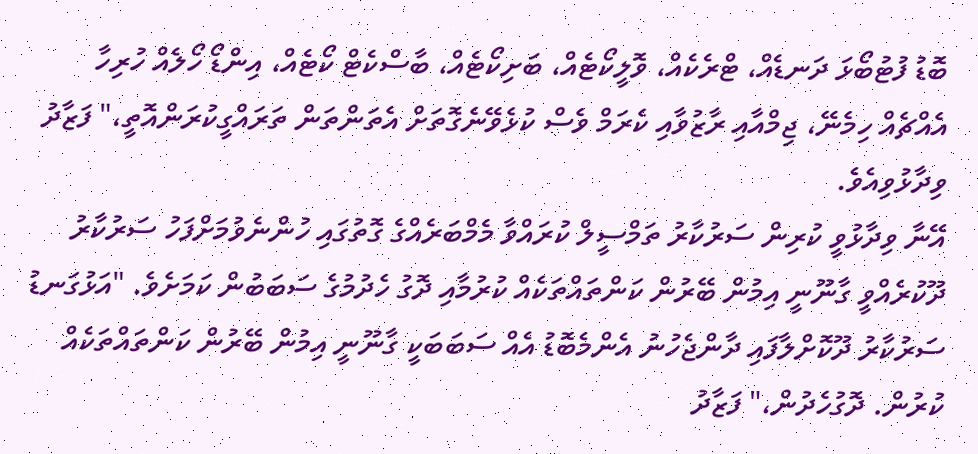ބޮޑު ފުޓުބޯޅަ ދަނޑެއް، ޓްރެކެއް، ވޮލީކޯޓެއް، ބަށިކޯޓެއް، ބާސްކެޓް ކޯޓެއް، އިންޑޯ ހޯލެއް ހުރިހާ އެއްޗެއް ހިމެނޭ، ޖިމްއާއި ރާޒުވާއި ކެރަމް ވެސް ކުޅެވޭނެގޮތަށް އެތަންތަން ތަރައްގީކުރަންއޮތީ،" ފަޒާދު ވިދާޅުވިއެވެ.
އޭނާ ވިދާޅުވީ ކުރިން ސަރުކާރު ތަމްސީލް ކުރައްވާ މެމްބަރެއްގެ ގޮތުގައި ހުންނެވުމަށްފަހު ސަރުކާރު ދޫކުރެއްވީ ގާނޫނީ އިމުން ބޭރުން ކަންތައްތަކެއް ކުރުމާއި ދޮގު ހެދުމުގެ ސަބަބުން ކަމަށެވެ. "އަޅުގަނޑު ސަރުކާރު ދޫކޮށްލާފައި ދާންޖެހުނު އެންމެބޮޑު އެއް ސަބަބަކީ ގާނޫނީ އިމުން ބޭރުން ކަންތައްތަކެއް ކުރުން. ދޮގުހެދުން،" ފަޒާދު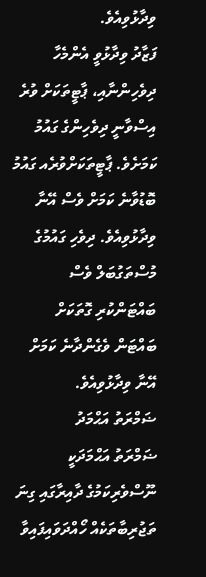ވިދާޅުވިއެވެ.
ފަޒާދު ވިދާޅުވީ އެންމެހާ ދިވެހިންނާއި، ޕާޓީތަކަށް ވުރެ އިސްވާނީ ދިވެހިންގެ ގައުމު ކަމަށެވެ. ޕާޓީތަކަށްވުރެއ ގައުމު ބޮޑުވާނެ ކަމަށް ވެސް އޭނާ ވިދާޅުވިއެވެ. ދިވެހި ގައުމުގެ މުސްތަގުބަލް ވެސް ބައްޓަންކުރި ގޮތަކަށް ބައްޓަން ވެގެންދާނެ ކަމަށް އޭނާ ވިދާޅުވިއެވެ.
ޟަމްރަތު އަޙްމަދު
ޟަމްރަތު އަޙްމަދަކީ ނޫސްވެރިކަމުގެ ދާއިރާގައި ގިނަ ތަޖުރިބާތަކެއް ހޯއްދަވައިފައިވާ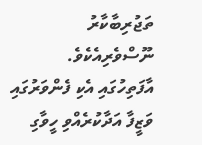ތަޖުރިބާކާރު ނޫސްވެރިއެކެވެ. އާފަތިހުގައި އެކި ފެންވަރުގައި ވަޒީފާ އަދާކުރެއްވި ހީވާގި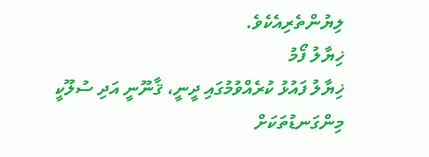ލިޔުންތެރިއެކެވެ.
ޚިޔާލު ފޯމު
ޚިޔާލު ފައުޅު ކުރެއްވުމުގައި ދީނީ، ޤާނޫނީ އަދި ސުލޫކީ މިންގަނޑުތަކަށް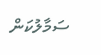ސަމާލުކަން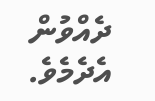ދެއްވުން އެދެމެވެ.